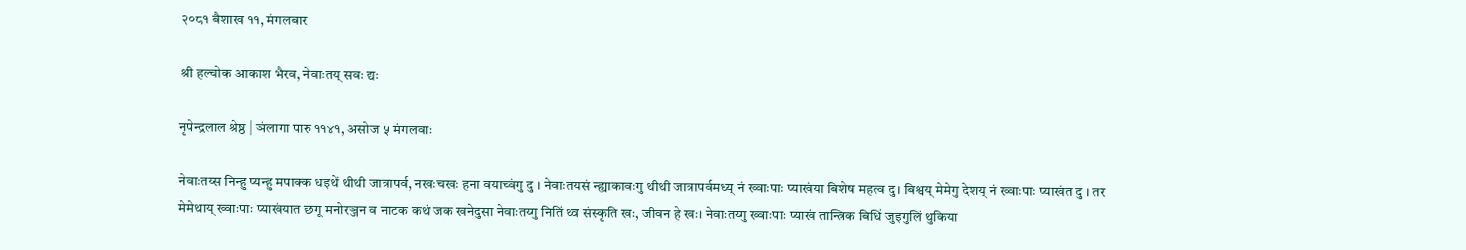२०८१ बैशाख ११, मंगलबार

श्री हल्चोक आकाश भैरव, नेवाःतय् सवः द्यः

नृपेन्द्रलाल श्रेष्ठ | ञंलागा पारु ११४१, असोज ५ मंगलवाः

नेवाःतय्स निन्हु प्यन्हु मपाक्क धइथें थीथी जात्रापर्व, नखःचखः हना वयाच्वंगु दु । नेवाःतयसं न्ह्याकावःगु थीथी जात्रापर्वमध्य् नं ख्वाःपाः प्याखंया बिशेष महत्व दु। बिश्वय् मेमेगु देशय् नं ख्वाःपाः प्याखंत दु । तर मेमेथाय् ख्वाःपाः प्याखंयात छगू मनोरञ्जन व नाटक कथं जक खनेदुसा नेवाःतय्गु नितिं थ्व संस्कृति खः, जीवन हे खः। नेवाःतय्गु ख्वाःपाः प्याखं तान्त्रिक बिधिं जुइगुलिं थुकिया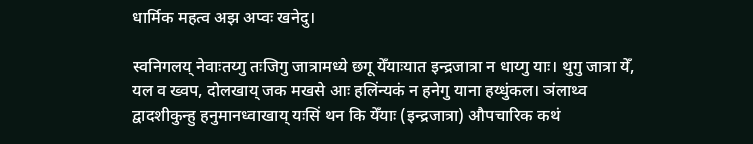धार्मिक महत्व अझ अप्वः खनेदु।

स्वनिगलय् नेवाःतय्गु तःजिगु जात्रामध्ये छगू येँयाःयात इन्द्रजात्रा न धाय्गु याः। थुगु जात्रा येँ, यल व ख्वप, दोलखाय् जक मखसे आः हलिंन्यकं न हनेगु याना हय्धुंकल। ञंलाथ्व द्वादशीकुन्हु हनुमानध्वाखाय् यःसिं थन कि येँयाः (इन्द्रजात्रा) औपचारिक कथं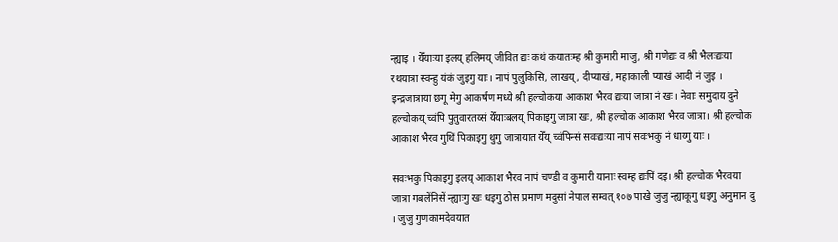न्ह्याइ । येँयाःया इलय् हलिमय् जीवित द्यः कथं कयातःम्ह श्री कुमारी माजु, श्री गणेद्यः व श्री भैलःद्यःया रथयात्रा स्वन्हु यंकं जुइगु याः। नापं पुलुकिसि, लाखय्, दीप्याखं, महाकाली प्याखं आदी नं जुइ । इन्द्रजात्राया छगू मेगु आकर्षण मध्ये श्री हल्चोकया आकाश भैरव द्यःया जात्रा नं खः। नेवाः समुदाय दुने हल्चोकय् च्वंपि पुतुवारतय्सं येँयाःबलय् पिकाइगु जात्रा खः, श्री हल्चोक आकाश भैरव जात्रा। श्री हल्चोक आकाश भैरव गुथिं पिकाइगु थुगु जात्रायात येँय् च्वंपिन्सं सवःद्यःया नापं सवःभकु नं धाय्गु याः ।

सवःभकु पिकाइगु इलय् आकाश भैरव नापं चण्डी व कुमारी यानाः स्वम्ह द्यःपिं दइ। श्री हल्चोक भैरवया जात्रा गबलेंनिसें न्ह्याःगु खः धइगु ठोस प्रमाण मदुसां नेपाल सम्वत् १०७ पाखे जुजु न्ह्याकूगु धइगु अनुमान दु । जुजु गुणकामदेवयात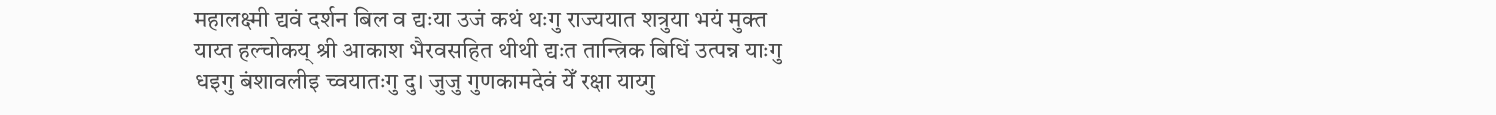महालक्ष्मी द्यवं दर्शन बिल व द्यःया उजं कथं थःगु राज्ययात शत्रुया भयं मुक्त याय्त हल्चोकय् श्री आकाश भैरवसहित थीथी द्यःत तान्त्रिक बिधिं उत्पन्न याःगु धइगु बंशावलीइ च्वयातःगु दु। जुजु गुणकामदेवं येँ रक्षा याय्गु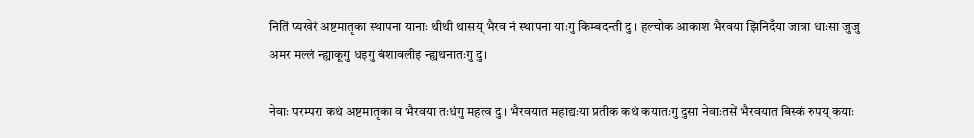नितिं प्यखेरं अष्टमातृका स्थापना यानाः थीथी थासय् भैरव नं स्थापना याःगु किम्बदन्ती दु । हल्चोक आकाश भैरवया झिनिदँया जात्रा धाःसा जुजु अमर मल्लं न्ह्याकूगु धइगु बंशावलीइ न्ह्यथनातःगु दु।

नेवाः परम्परा कथं अष्टमातृका व भैरवया तःधंगु महत्व दु । भैरवयात महाद्यःया प्रतीक कथं कयातःगु दुसा नेवाःतसें भैरवयात बिस्कं रुपय् कयाः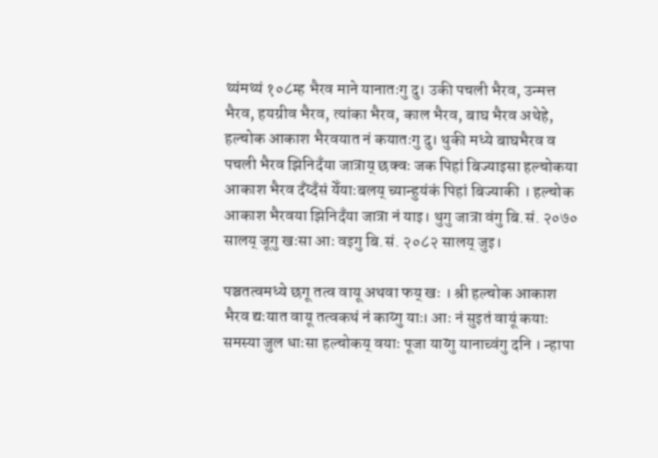थ्यंमथ्यं १०८म्ह भैरव माने यानातःगु दु। उकी पचली भैरव, उन्मत्त भैरव, हयग्रीव भैरव, त्यांका भैरव, काल भैरव, बाघ भैरव अथेहे, हल्चोक आकाश भैरवयात नं कयातःगु दु। थुकी मध्ये बाघभैरव व पचली भैरव झिनिदँया जात्राय् छक्वः जक पिहां बिज्याइसा हल्चोकया आकाश भैरव दँय्दँसं येँयाःबलय् च्यान्हुयंकं पिहां बिज्याकी । हल्चोक आकाश भैरवया झिनिदँया जात्रा नं याइ। थुगु जात्रा वंगु बि.सं. २०७० सालय् जूगु खःसा आः वइगु बि.सं. २०८२ सालय् जुइ।

पञ्चतत्वमध्ये छगू तत्व वायू अथवा फय् खः । श्री हल्चोक आकाश भैरव द्यःयात वायू तत्वकथं नं काय्गु याः। आः नं सुइतं वायूं कयाः समस्या जुल धाःसा हल्चोकय् वयाः पूजा याय्गु यानाच्वंगु दनि । न्हापा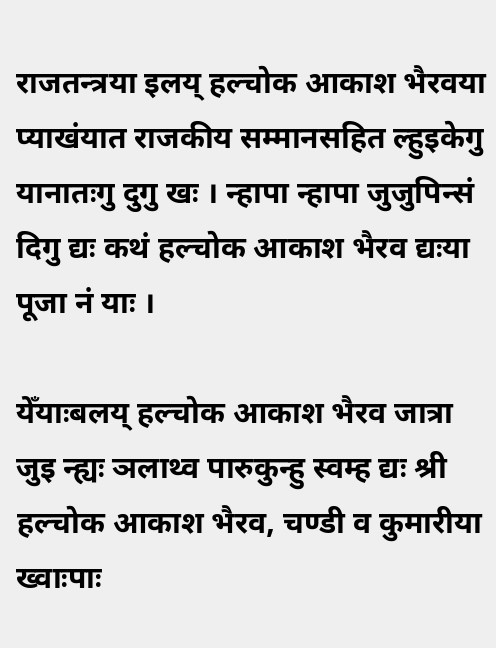राजतन्त्रया इलय् हल्चोक आकाश भैरवया प्याखंयात राजकीय सम्मानसहित ल्हुइकेगु यानातःगु दुगु खः । न्हापा न्हापा जुजुपिन्सं दिगु द्यः कथं हल्चोक आकाश भैरव द्यःया पूजा नं याः ।

येँयाःबलय् हल्चोक आकाश भैरव जात्रा जुइ न्ह्यः ञलाथ्व पारुकुन्हु स्वम्ह द्यः श्री हल्चोक आकाश भैरव, चण्डी व कुमारीया ख्वाःपाः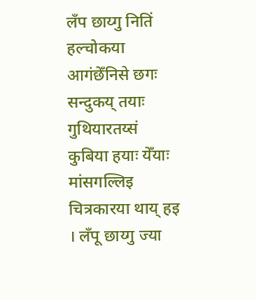लँप छाय्गु नितिं हल्चोकया आगंछेँनिसे छगः सन्दुकय् तयाः गुथियारतय्सं कुबिया हयाः येँयाः मांसगल्लिइ चित्रकारया थाय् हइ । लँपू छाय्गु ज्या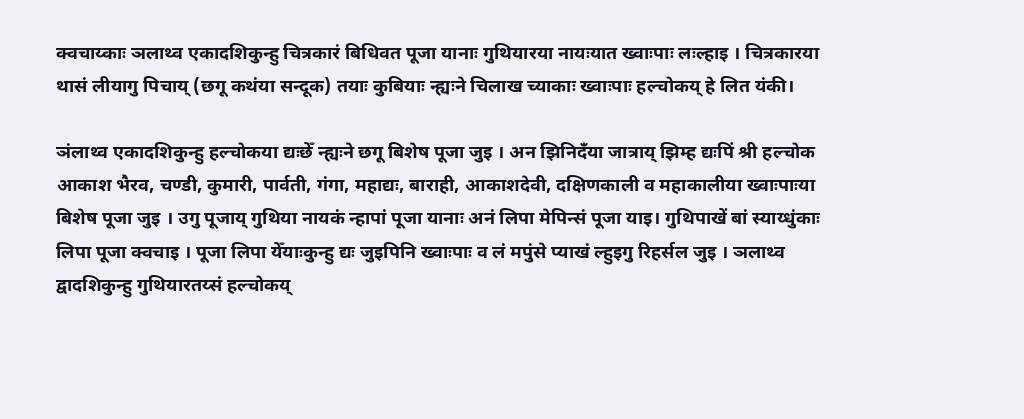क्वचाय्काः ञलाथ्व एकादशिकुन्हु चित्रकारं बिधिवत पूजा यानाः गुथियारया नायःयात ख्वाःपाः लःल्हाइ । चित्रकारया थासं लीयागु पिचाय् (छगू कथंया सन्दूक) तयाः कुबियाः न्ह्यःने चिलाख च्याकाः ख्वाःपाः हल्चोकय् हे लित यंकी।

ञंलाथ्व एकादशिकुन्हु हल्चोकया द्यःछेँ न्ह्यःने छगू बिशेष पूजा जुइ । अन झिनिदँया जात्राय् झिम्ह द्यःपिं श्री हल्चोक आकाश भैरव, चण्डी, कुमारी, पार्वती, गंगा, महाद्यः, बाराही, आकाशदेवी, दक्षिणकाली व महाकालीया ख्वाःपाःया बिशेष पूजा जुइ । उगु पूजाय् गुथिया नायकं न्हापां पूजा यानाः अनं लिपा मेपिन्सं पूजा याइ। गुथिपाखें बां स्याय्धुंकाः लिपा पूजा क्वचाइ । पूजा लिपा येँयाःकुन्हु द्यः जुइपिनि ख्वाःपाः व लं मपुंसे प्याखं ल्हुइगु रिहर्सल जुइ । ञलाथ्व द्वादशिकुन्हु गुथियारतय्सं हल्चोकय्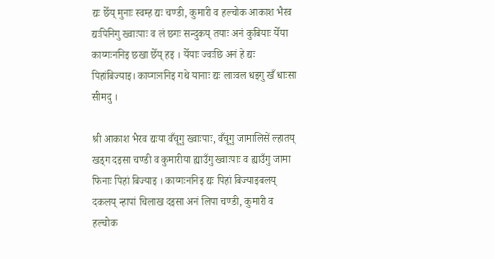द्यः छेँय् मुनाः स्वम्ह द्यः चण्डी, कुमारी व हल्चोक आकाश भैरव द्यःपिनिगु ख्वाःपाः व लं छगः सन्दुकय् तयाः अनं कुबियाः येँया काय्गःननिइ छखा छेँय् हइ । येँयाः ज्वःछि अनं हे द्यः पिहांबिज्याइ। काय्गःननिइ गथे यानाः द्यः लाःवल धइगु खँ धाःसा सीमदु ।

श्री आकाश भैरव द्यःया वँचूगु ख्वाःपाः, वँचूगु जामालिसें ल्हातय् खड्ग दइसा चण्डी व कुमारीया ह्याउँगु ख्वाःपाः व ह्याउँगु जामा फिनाः पिहां बिज्याइ । काय्गःननिइ द्यः पिहां बिज्याइबलय् दकलय् न्हापां चिलाख दइसा अनं लिपा चण्डी, कुमारी व हल्चोक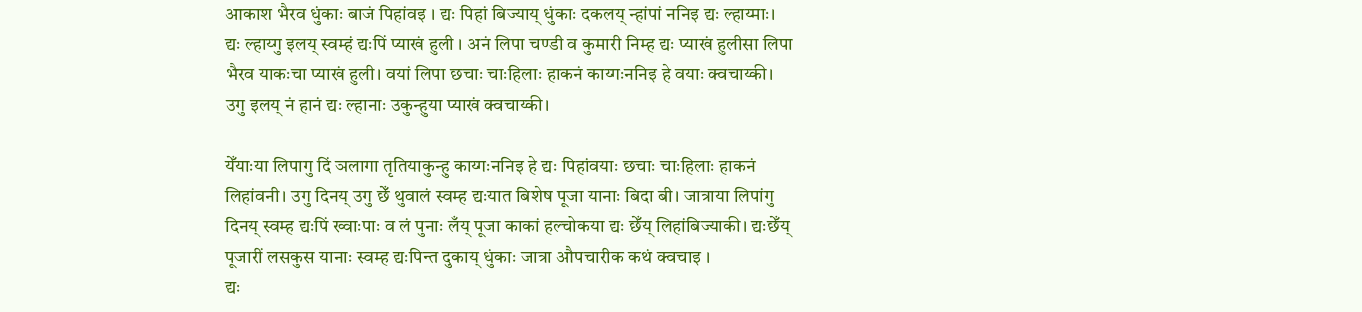आकाश भैरव धुंकाः बाजं पिहांवइ । द्यः पिहां बिज्याय् धुंकाः दकलय् न्हांपां ननिइ द्यः ल्हाय्माः। द्यः ल्हाय्गु इलय् स्वम्हं द्यःपिं प्याखं हुली । अनं लिपा चण्डी व कुमारी निम्ह द्यः प्याखं हुलीसा लिपा भैरव याकःचा प्याखं हुली। वयां लिपा छचाः चाःहिलाः हाकनं काय्गःननिइ हे वयाः क्वचाय्की। उगु इलय् नं हानं द्यः ल्हानाः उकुन्हुया प्याखं क्वचाय्की।

येँयाःया लिपागु दिं ञलागा तृतियाकुन्हु काय्गःननिइ हे द्यः पिहांवयाः छचाः चाःहिलाः हाकनं लिहांवनी। उगु दिनय् उगु छेँ थुवालं स्वम्ह द्यःयात बिशेष पूजा यानाः बिदा बी। जात्राया लिपांगु दिनय् स्वम्ह द्यःपिं ख्वाःपाः व लं पुनाः लँय् पूजा काकां हल्चोकया द्यः छेँय् लिहांबिज्याकी। द्यःछेँय् पूजारीं लसकुस यानाः स्वम्ह द्यःपिन्त दुकाय् धुंकाः जात्रा औपचारीक कथं क्वचाइ ।
द्यः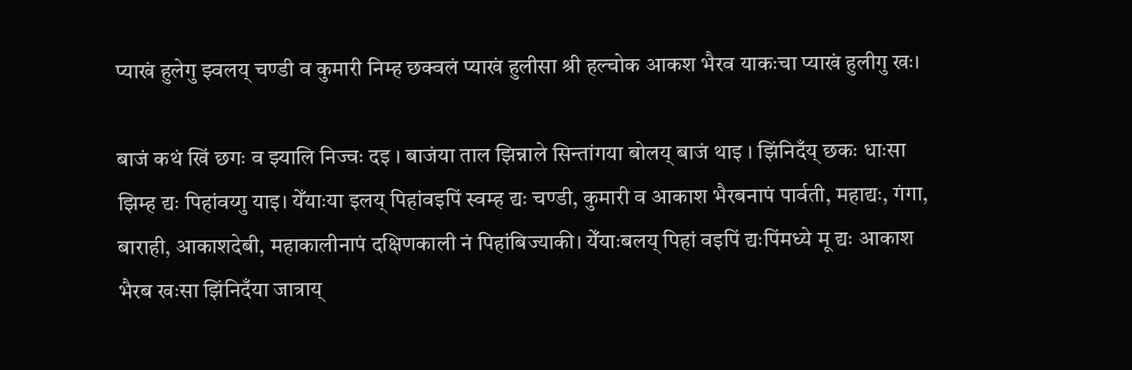प्याखं हुलेगु झ्वलय् चण्डी व कुमारी निम्ह छक्वलं प्याखं हुलीसा श्री हल्चोक आकश भैरव याकःचा प्याखं हुलीगु खः।

बाजं कथं खिं छगः व झ्यालि निज्वः दइ । बाजंया ताल झिन्नाले सिन्तांगया बोलय् बाजं थाइ । झिंनिदँय् छकः धाःसा झिम्ह द्यः पिहांवय्गु याइ। येँयाःया इलय् पिहांवइपिं स्वम्ह द्यः चण्डी, कुमारी व आकाश भैरबनापं पार्वती, महाद्यः, गंगा, बाराही, आकाशदेबी, महाकालीनापं दक्षिणकाली नं पिहांबिज्याकी। येँयाःबलय् पिहां वइपिं द्यःपिंमध्ये मू द्यः आकाश भैरब खःसा झिंनिदँया जात्राय्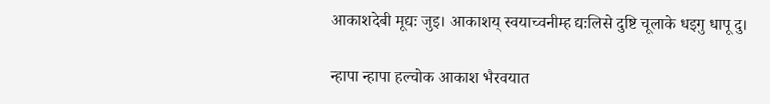आकाशदेबी मूद्यः जुइ। आकाशय् स्वयाच्वनीम्ह द्यःलिसे दुष्टि चूलाके धइगु धापू दु।

न्हापा न्हापा हल्चोक आकाश भैरवयात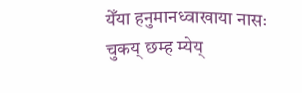येँया हनुमानध्वाखाया नासः चुकय् छम्ह म्येय्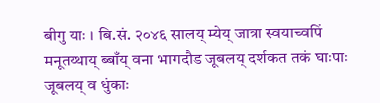बीगु याः । बि.सं. २०४६ सालय् म्येय् जात्रा स्वयाच्वपिं मनूतय्थाय् ब्बाँय् वना भागदौड जूबलय् दर्शकत तकं घाःपाः जूबलय् व धुंकाः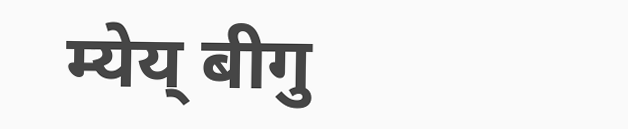म्येय् बीगु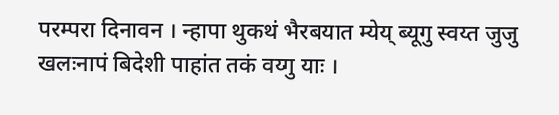परम्परा दिनावन । न्हापा थुकथं भैरबयात म्येय् ब्यूगु स्वय्त जुजु खलःनापं बिदेशी पाहांत तकं वय्गु याः ।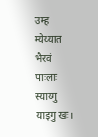उम्ह म्येय्यात भैरवं पाःलाः स्याय्गु याइगु खः।